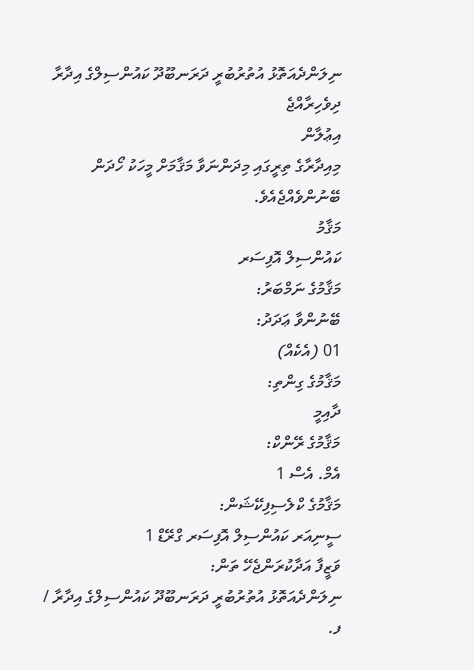ނިލަންދެއަތޮޅު އުތުރުބުރީ ދަރަނބޫދޫ ކައުންސިލްގެ އިދާރާ
ދިވެހިރާއްޖެ
އިޢުލާން
މިއިދާރާގެ ތިރީގައި މިދަންނަވާ މަޤާމަށް މީހަކު ހޯދަން ބޭނުންވެއްޖެއެވެ.
މަޤާމު
ކައުންސިލް އޮފިސަރ
މަޤާމުގެ ނަމްބަރު:
ބޭނުންވާ ޢަދަދު:
01 (އެކެއް)
މަޤާމުގެ ގިންތި:
ދާއިމީ
މަޤާމުގެ ރޭންކް:
އެމް. އެސް 1
މަޤާމުގެ ކްލެސިފިކޭޝަން:
ސީނިއަރ ކައުންސިލް އޮފިސަރ ގްރޭޑް 1
ވަޒީފާ އަދާކުރަންޖެހޭ ތަން:
ނިލަންދެއަތޮޅު އުތުރުބުރީ ދަރަނބޫދޫ ކައުންސިލްގެ އިދާރާ / ފ.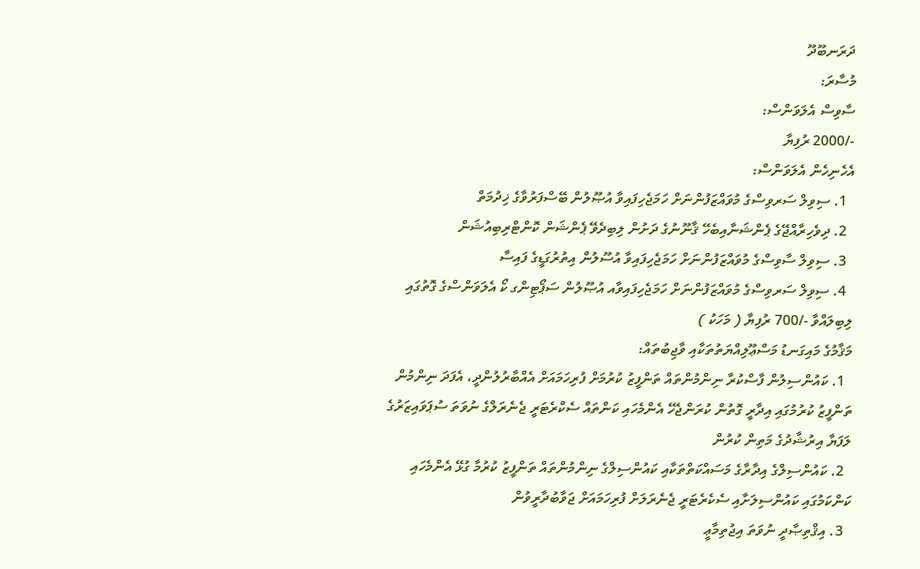ދަރަނބޫދޫ
މުސާރަ:
ސާވިސް އެލަވަންސް:
-/2000 ރުފިޔާ
އެހެނިހެން އެލަވަންސް:
  1. ސިވިލް ސަރވިސްގެ މުވައްޒަފުންނަށް ހަމަޖެހިފައިވާ އުޞޫލުން ބޭސްފަރުވާގެ ޚިދުމަތް
  2. ދިވެހިރާއްޖޭގެ ޕެންޝަނާއިބެހޭ ޤާނޫނުގެ ދަށުން ލިބިދެވޭ ޕެންޝަން ކޮންޓްރިބިއުޝަން
  3. ސިވިލް ސާވިސްގެ މުވައްޒަފުންނަށް ހަމަޖެހިފައިވާ އުސޫލުން އިތުރުގަޑީގެ ފައިސާ
  4. ސިވިލް ސަރވިސްގެ މުވައްޒަފުންނަށް ހަމަޖެހިފައިވާއ އުޞޫލުން ސަޕޯޓިންގ ކޯ އެލަވަންސްގެ ގޮތުގައި ލިބިލައްވާ -/700 ރުފިޔާ ( މަހަކު )
މަޤާމުގެ މައިގަނޑު މަސްޢޫލިއްޔަތުތަކާއި ވާޖިބުތައް:
  1. ކައުންސިލުން ފާސްކުރާ ނިންމުންތައް ތަންފީޒު ކުރުމަށް ފުރިހަމައަށް އެއްބާރުލުންދީ، އެފަދަ ނިންމުން ތަންފީޒު ކުރުމުގައި އިދާރީ ގޮތުން ކުރަންޖެހޭ އެންމެހައި ކަންތައް ސެކްރެޓަރީ ޖެނެރަލްގެ ނުވަތަ ސުޕަވައިޒަރުގެ ލަފަޔާ އިރުޝާދުގެ މަތިން ކުރުން
  2. ކައުންސިލްގެ އިދާރާގެ މަސައްކަތްތަކާއި ކައުންސިލްގެ ނިންމުންތައް ތަންފީޒު ކުރުމާ ގުޅޭ އެންމެހައި ކަންކަމުގައި ކައުންސިލަށާއި ސެކެރެޓަރީ ޖެނެރަލަށް ފުރިހަމައަށް ޖަވާބުދާރީވުން
  3. އިޤްތިޞާދީ ނުވަތަ އިޖުތިމާޢީ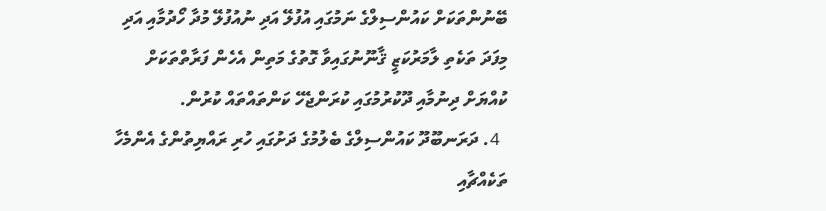ބޭނުންތަކަށް ކައުންސިލްގެ ނަމުގައި އުފުލޭ އަދި ނުއުފުލޭ މުދާ ހޯދުމާއި އަދި މިފަދަ ތަކެތި ލާމަރުކަޒީ ޤާނޫނުގައިވާ ގޮތުގެ މަތިން އެހެން ފަރާތްތަކަށް ކުއްޔަށް ދިނުމާއި ދޫކުރުމުގައި ކުރަންޖެހޭ ކަންތައްތައް ކުރުން.
  4. ދަރަނބޫދޫ ކައުންސިލްގެ ބެލުމުގެ ދަށުގައި ހުރި ރައްޔިތުންގެ އެންމެހާ ތަކެއްޗާއި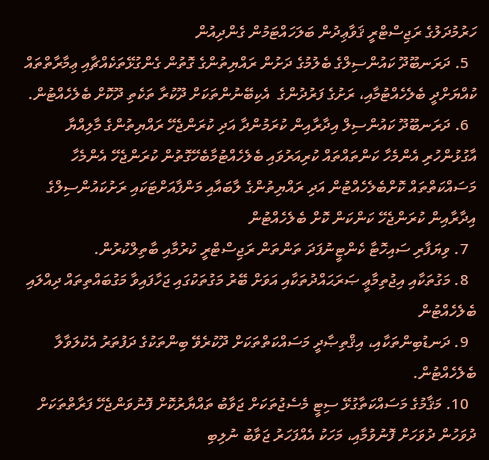ހަރުމުދަލުގެ ރަޖިސްޓްރީ ޤަވާޢިދުން ބަލަހައްޓަމުން ގެންދިއުން
  5. ދަރަނބޫދޫ ކައުންސިލްގެ ބެލުމުގެ ދަށުން ރައްޔިތުންގެ ގޮތުން ގެންގުޅޭތަކެއްޗާއި ޢިމާރާތްތައް ކުއްޔަށްދީ ބެލެހެއްޓުމާއި، ރަށުގެ ފަރުދުންގެ  އެކިބޭނުންތަކަށް ދޫކުރާ ތަކެތި ދޫކޮށް ބެލެހެއްޓުން.
  6. ދަރަނބޫދޫ ކައުންސިލް އިދާރާއިން ކުރަމުންދާ އަދި ކުރަންޖެހޭ ރައްޔިތުންގެ މާލިއްޔާ އާގުޅުންހުރި އެންމެހާ ކަންތައްތައް ކުރިއަރުވައި ބެލެހެއްޓުމާބެހޭގޮތުން ކުރަންޖެހޭ އެންމެހާ މަސައްކަތްތައް ކޮށްބެލެހެއްޓުން އަދި ރައްޔިތުންގެ ލާބައާއި މަންފާއަށްޓަކައި ރަށުކައުންސިލްގެ އިދާރާއިން ކުރަންޖެހޭ ކަންކަން ކޮށް ބެލެހެއްޓުން
  7. ވިޔަފާރި ސައިހޮޓާ ކެންޓީނުފަދަ ތަންތަން ރަޖިސްޓްރީ ކުރުމާއި ބާތިލްކުރުން.
  8. މަގުތަކާއި އިޖުތިމާޢީ ޞަރަޙައްދުތަކާއި އަވަށް ބޭރު މަގުތަކުގައި ޖަހާފައިވާ މަގުބައްތިތައް ދިއްލައި ބެލެހެއްޓުން
  9. ދަނޑުބިންތަކާއި، އިޤްތިޞާދީ މަސައްކަތްތަކަށް ދޫކުރެވޭ ބިންތަކުގެ ދަފުތަރު އެކުލަވާލާ ބެލެހެއްޓުން.
  10. މަޤާމުގެ މަސައްކަތާގުޅޭ ސިޓީ މެސެޖުތަކަށް ޖަވާބު ތައްޔާރުކޮށް ފޮނުވަންޖެހޭ ފަރާތްތަކަށް ދުވަހުން ދުވަހަށް ފޮނުވުމާއި، މަހަކު އެއްފަހަރު ޖަވާބު ނުލިބި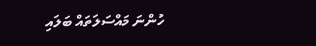ހުންނަ މައްސަލަތައް ބަލައި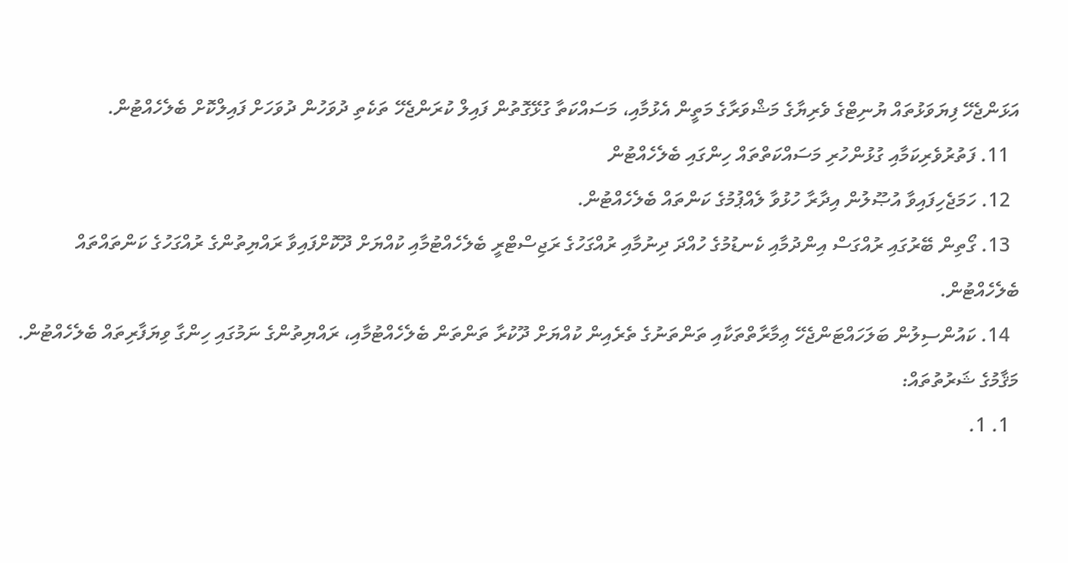އަޅަންޖެހޭ ފިޔަވަޅުތައް ޔުނިޓްގެ ވެރިޔާގެ މަޝްވަރާގެ މަތީން އެޅުމާއި، މަސައްކަތާ ގުޅޭގޮތުން ފައިލް ކުރަންޖެހޭ ތަކެތި ދުވަހުން ދުވަހަށް ފައިލްކޮށް ބެލެހެއްޓުން.
  11. ފަތުރުވެރިކަމާއި ގުޅުންހުރި މަސައްކަތްތައް ހިންގައި ބެލެހެއްޓުން
  12. ހަމަޖެހިފައިވާ އުޞޫލުން އިދާރާ ހުޅުވާ ލެއްޕުމުގެ ކަންތައް ބެލެހެއްޓުން.
  13. ގޯތިން ބޭރުގައި ރުއްގަސް އިންދުމާއި ކެނޑުމުގެ ހުއްދަ ދިނުމާއި ރުއްގަހުގެ ރަޖިސްޓްރީ ބެލެހެއްޓުމާއި ކުއްޔަށް ދޫކޮށްފައިވާ ރައްޔިތުންގެ ރުއްގަހުގެ ކަންތައްތައް ބެލެހެއްޓުން.
  14. ކައުންސިލުން ބަލަހައްޓަންޖެހޭ ޢިމާރާތްތަކާއި ތަންތަނުގެ ތެރެއިން ކުއްޔަށް ދޫކުރާ ތަންތަން ބެލެހެއްޓުމާއި، ރައްޔިތުންގެ ނަމުގައި ހިންގާ ވިޔަފާރިތައް ބެލެހެއްޓުން.
މަޤާމުގެ ޝަރުތުތައް:
  1. 1.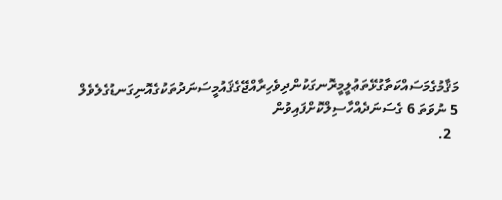މަޤާމުގެމަސައްކަތާގުޅޭތަޢުލީމީރޮނގަކުންދިވެހިރާއްޖޭގެޤައުމީސަނަދުތަކުގެއޮނިގަނޑުގެލެވެލް 5 ނުވަތަ 6 ގެސަނަދެއްހާސިލްކޮށްފައިވުން
  2.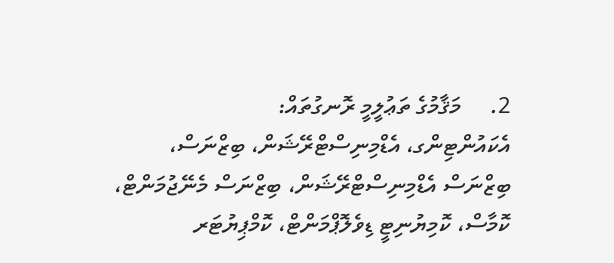2.     މަޤާމުގެ ތަޢުލީމީ ރޮނގުތައް:
އެކައުންޓިންގ، އެޑްމިނިސްޓްރޭޝަން، ބިޒްނަސް، ބިޒްނަސް އެޑްމިނިސްޓްރޭޝަން، ބިޒްނަސް މެނޭޖުމަންޓް، ކޮމާސް، ކޮމިޔުނިޓީ ޑިވެލޮޕްމަންޓް، ކޮމްޕިޔުޓަރ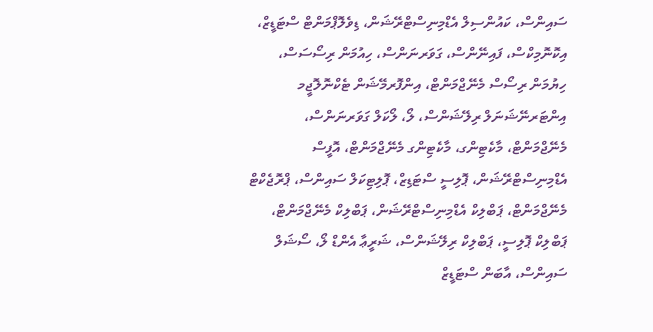ސައިންސް، ކައުންސިލް އެޑްމިނިސްޓްރޭޝަން، ޑިވެލޮޕްމަންޓް ސްޓަޑީޒް، އިކޮނޮމިކްސް، ފައިނޭންސް، ގަވަރނަންސް، ހިއުމަން ރިސޯސަސް، ހިޔުމަން ރިސޯސް މެނޭޖްމަންޓް، އިންފޮރމޭޝަން ޓެކްނޮލޮޖީމ އިންޓަރނޭޝަނަލް ރިލޭޝަންސް، ލޯ، ލޯކަލް ގަވަރނަންސް، މެނޭޖްމަންޓް، މާކެޓިންގ، މާކެޓިންގ މެނޭޖްމަންޓް، އޮފީސް އެޑްމިނިސްޓްރޭޝަން، ޕޮލިސީ ސްޓަޑިޒް، ޕޮލިޓިކަލް ސައިންސް، ޕްރޮޖެކްޓް މެނޭޖްމަންޓް، ޕަބްލިކް އެޑްމިނިސްޓްރޭޝަން، ޕަބްލިކް މެނޭޖްމަންޓް، ޕަބްލިކް ޕޮލިސީ، ޕަބްލިކް ރިލޭޝަންސް، ޝަރީޢާ އެންޑް ލޯ، ސޯޝަލް ސައިންސް، އާބަން ސްޓަޑީޒް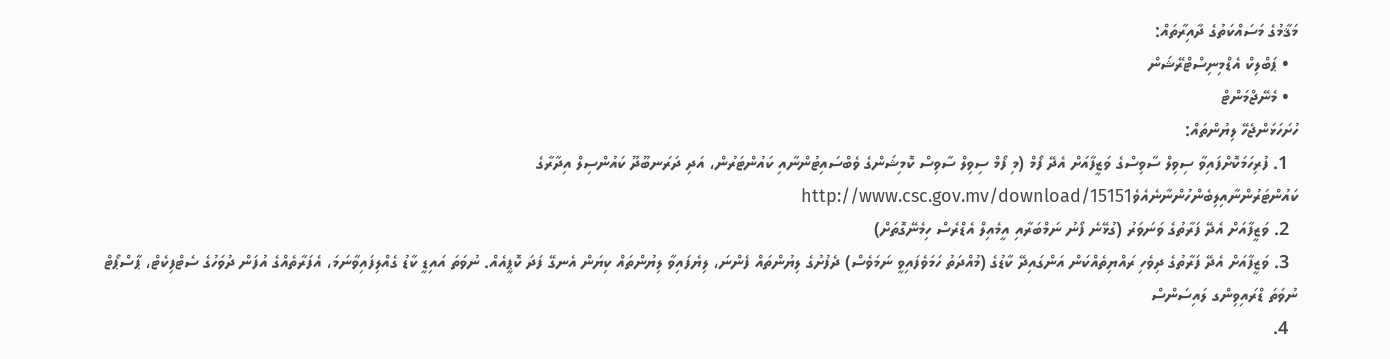މަޤާމުގެ މަސައްކަތުގެ ދާއިރާތައް:
  • ޕަބްލިކް އެޑްމިނިސްޓްރޭޝަން
  • މެނޭޖްމަންޓް
ހުށަހަޅަންޖެހޭ ލިޔުންތައް:
  1. ފުރިހަމަކޮށްފައިވާ ސިވިލް ސާވިސްގެ ވަޒީފާއަށް އެދޭ ފޯމް (މި ފޯމް ސިވިލް ސާވިސް ކޮމިޝަންގެ ވެބްސައިޓުންނާއި ކައުންޓަރުން، އަދި ދަރަނބޫދޫ ކައުންސިލް އިދާރާގެ ކައުންޓަރުންނާއިލިބެންހުންނާނެއެވެhttp://www.csc.gov.mv/download/15151
  2. ވަޒީފާއަށް އެދޭ ފަރާތުގެ ވަނަވަރު (ގުޅޭނެ ފޯނު ނަމްބަރާއި އީމެއިލް އެޑްރެސް ހިމެނޭގޮތަށް)
  3. ވަޒީފާއަށް އެދޭ ފަރާތުގެ ދިވެހި ރައްޔިތެއްކަން އަންގައިދޭ ކާޑުގެ (މުއްދަތު ހަމަވެފައިވީ ނަމަވެސް) ދެފުށުގެ ލިޔުންތައް ފެންނަ، ލިޔެފައިވާ ލިޔުންތައް ކިޔަން އެނގޭ ފަދަ ކޮޕީއެއް. ނުވަތަ އައިޑީ ކާޑު ގެއްލިފައިވާނަމަ، އެފަރާތެއްގެ އުފަން ދުވަހުގެ ސެޓްފިކެޓް، ޕާސްޕޯޓް ނުވަތަ ޑްރައިވިންގ ލައިސަންސް
  4.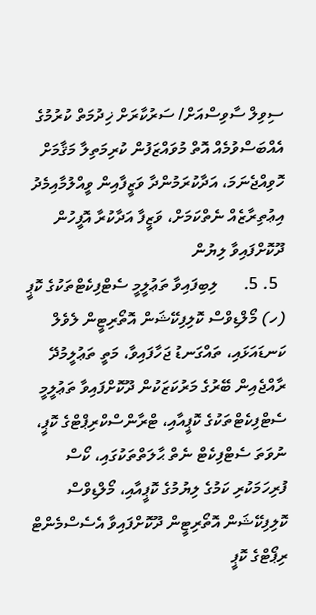ސިވިލް ސާވިސްއަށް/ ސަރުކާރަށް ޚިދުމަތް ކުރުމުގެ އެއްބަސްވުމެއް އޮތް މުވައްޒަފުން ކުރިމަތިލާ މަޤާމަށް ހޮވިއްޖެނަމަ، އަދާކުރަމުންދާ ވަޒީފާއިން ވީއްލުމާއިމެދު އިޢުތިރާޒެއް ނެތްކަމަށް، ވަޒީފާ އަދާކުރާ އޮފީހުން ދޫކޮށްފައިވާ ލިޔުން
  5. 5.      ލިބިފައިވާ ތަޢުލީމީ ސެޓްފިކެޓްތަކުގެ ކޮޕީ
(ހ) މޯލްޑިވްސް ކޮލިފިކޭޝަން އޮތޯރިޓީން ލެވެލް ކަނޑައަޅައި، ތައްގަނޑު ޖަހާފައިވާ، މަތީ ތަޢުލީމުދޭ ރާއްޖެއިން ބޭރުގެ މަރުކަޒަކުން ދޫކޮށްފައިވާ ތަޢުލީމީ ސެޓްފިކެޓްތަކުގެ ކޮޕީއާއި، ޓްރާންސްކްރިޕްޓްގެ ކޮޕީ، ނުވަތަ ސެޓްފިކެޓް ނެތް ޙާލަތްތަކުގައި، ކޯސް ފުރިހަމަކުރި ކަމުގެ ލިޔުމުގެ ކޮޕީއާއި، މޯލްޑިވްސް ކޮލިފިކޭޝަން އޮތޯރިޓީން ދޫކޮށްފައިވާ އެސެސްމެންޓް ރިޕޯޓްގެ ކޮޕީ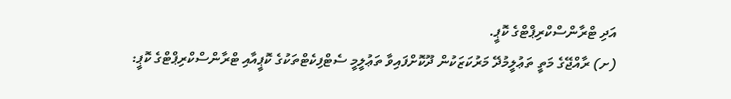އަދި ޓްރާންސްކްރިޕްޓްގެ ކޮޕީ.
(ށ) ރާއްޖޭގެ މަތީ ތަޢުލީމުދޭ މަރުކަޒަކުން ދޫކޮށްފައިވާ ތަޢުލީމީ ސެޓްފިކެޓްތަކުގެ ކޮޕީއާއި ޓްރާންސްކްރިޕްޓްގެ ކޮޕީ: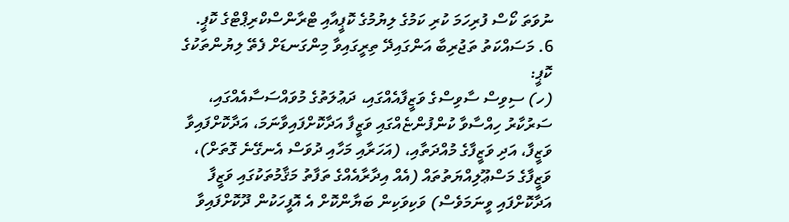ނުވަތަ ކޯސް ފުރިހަމަ ކުރި ކަމުގެ ލިޔުމުގެ ކޮޕީއާއި ޓްރާންސްކްރިޕްޓްގެ ކޮޕީ.
6. މަސައްކަތު ތަޖުރިބާ އަންގައިދޭ ތިރީގައިވާ މިންގަނޑަށް ފެތޭ ލިޔުންތަކުގެ ކޮޕީ:
(ހ) ސިވިސް ސާވިސްގެ ވަޒީފާއެއްގައި، ދަޢުލަތުގެ މުވައްސަސާއެއްގައި، ސަރުކާރު ހިއްސާވާ ކުންފުންޏެއްގައި ވަޒީފާ އަދާކޮށްފައިވާނަމަ، އަދާކޮށްފައިވާ ވަޒީފާ، އަދި ވަޒީފާގެ މުއްދަތާއި، (އަހަރާއި މަހާއި ދުވަސް އެނގޭނެ ގޮތަށް)، ވަޒީފާގެ މަސްޢޫލިއްޔަތުތައް (އެއް އިދާރާއެއްގެ ތަފާތު މަޤާމުތަކުގައި ވަޒީފާ އަދާކޮށްފައި ވީނަމަވެސް) ވަކިވަކިން ބަޔާންކޮށް އެ އޮފީހަކުން ދޫކޮށްފައިވާ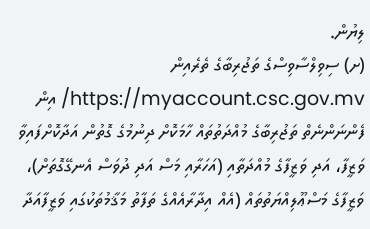ލިޔުން.
(ށ) ސިވިލްސާވިސްގެ ތަޖުރިބާގެ ތެރެއިން https://myaccount.csc.gov.mv/ އިން ފެންނަންނެތް ތަޖުރިބާގެ މުއްދަތުތައް ހާމަކޮށް ދިނުމުގެ ގޮތުން އަދާކޮށްފައިވާ ވަޒީފާ، އަދި ވަޒީފާގެ މުއްދަތާއި (އަހަރާއި މަސް އަދި ދުވަސް އެނގޭގޮތަށް)، ވަޒީފާގެ މަސްޢޫލިއްޔަތުތައް (އެއް އިދާރާއެއްގެ ތަފާތު މަޤާމުތަކުގައި ވަޒީފާއަދާ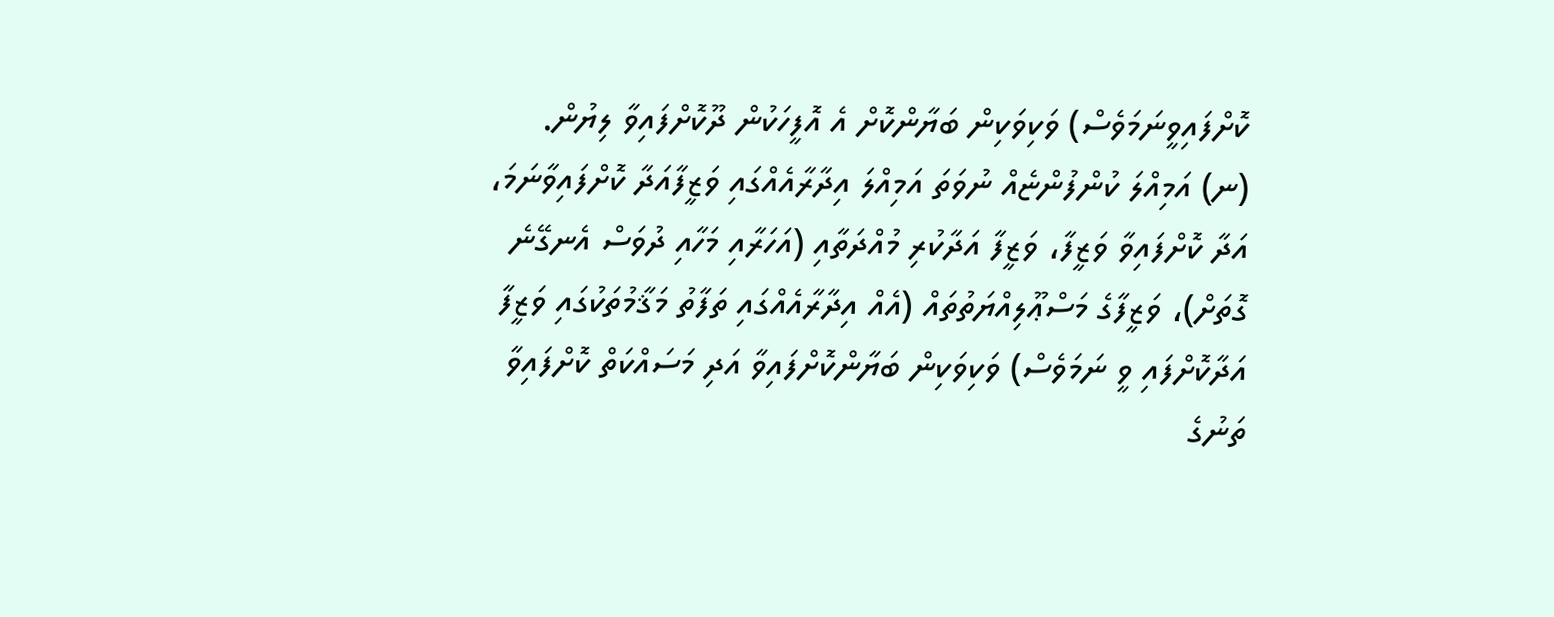ކޮށްފައިވީނަމަވެސް) ވަކިވަކިން ބަޔާންކޮށް އެ އޮފީހަކުން ދޫކޮށްފައިވާ ލިޔުން.
(ނ) އަމިއްލަ ކުންފުންޏެއް ނުވަތަ އަމިއްލަ އިދާރާއެއްގައި ވަޒީފާއަދާ ކޮށްފައިވާނަމަ، އަދާ ކޮށްފައިވާ ވަޒީފާ، ވަޒީފާ އަދާކުރި މުއްދަތާއި (އަހަރާއި މަހާއި ދުވަސް އެނގޭނެ ގޮތަށް)، ވަޒީފާގެ މަސްޢޫލިއްޔަތުތައް (އެއް އިދާރާއެއްގައި ތަފާތު މަޤާމުތަކުގައި ވަޒީފާ އަދާކޮށްފައި ވީ ނަމަވެސް) ވަކިވަކިން ބަޔާންކޮށްފައިވާ އަދި މަސައްކަތް ކޮށްފައިވާ ތަނުގެ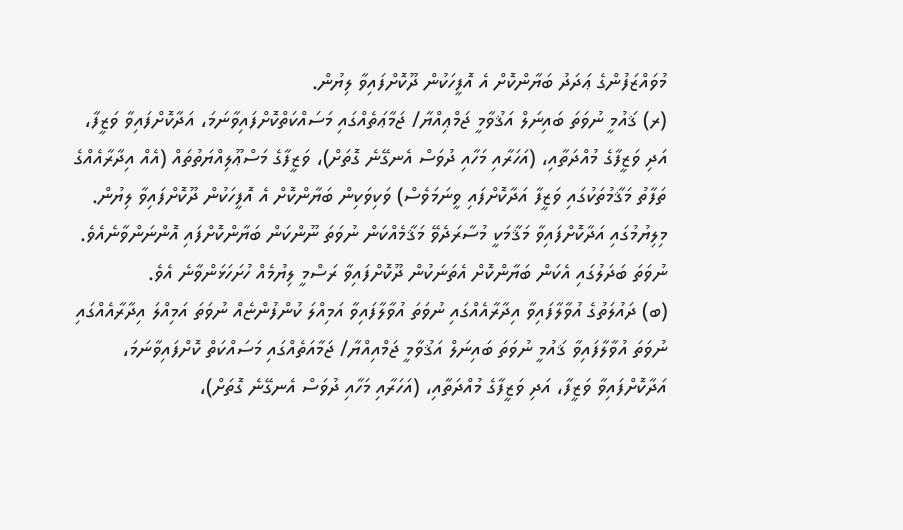މުވައްޒަފުންގެ ޢަދަދު ބަޔާންކޮށް އެ އޮފީހަކުން ދޫކޮށްފައިވާ ލިޔުން.
(ރ) ޤައުމީ ނުވަތަ ބައިނަލް އަޤުވާމީ ޖަމްޢިއްޔާ/ ޖަމާޢަތެއްގައި މަސައްކަތްކޮށްފައިވާނަމަ، އަދާކޮށްފައިވާ ވަޒީފާ، އަދި ވަޒީފާގެ މުއްދަތާއި، (އަހަރާއި މަހާއި ދުވަސް އެނގޭނެ ގޮތަށް)، ވަޒީފާގެ މަސްޢޫލިއްޔަތުތައް (އެއް އިދާރާއެއްގެ ތަފާތު މަޤާމުތަކުގައި ވަޒީފާ އަދާކޮށްފައި ވީނަމަވެސް) ވަކިވަކިން ބަޔާންކޮށް އެ އޮފީހަކުން ދޫކޮށްފައިވާ ލިޔުން. މިލިޔުމުގައި އަދާކޮށްފައިވާ މަޤާމަކީ މުސާރަދެވޭ މަޤާމެއްކަން ނުވަތަ ނޫންކަން ބަޔާންކޮށްފައި އޮންނަންވާނެއެވެ. ނުވަތަ ބަދަލުގައި އެކަން ބަޔާންކޮށް އެތަނަކުން ދޫކޮށްފައިވާ ރަސްމީ ލިޔުމެއް ހުށަހަޅަންވާނެ އެވެ.
(ބ) ދައުލަތުގެ އުވާލާފައިވާ އިދާރާއެއްގައި ނުވަތަ އުވާލާފައިވާ އަމިއްލަ ކުންފުންޏެއް ނުވަތަ އަމިއްލަ އިދާރާއެއްގައި ނުވަތަ އުވާލާފައިވާ ޤައުމީ ނުވަތަ ބައިނަލް އަޤުވާމީ ޖަމްއިއްޔާ/ ޖަމާއަތެއްގައި މަސައްކަތް ކޮށްފައިވާނަމަ، އަދާކޮށްފައިވާ ވަޒީފާ، އަދި ވަޒީފާގެ މުއްދަތާއި، (އަހަރާއި މަހާއި ދުވަސް އެނގޭނެ ގޮތަށް)،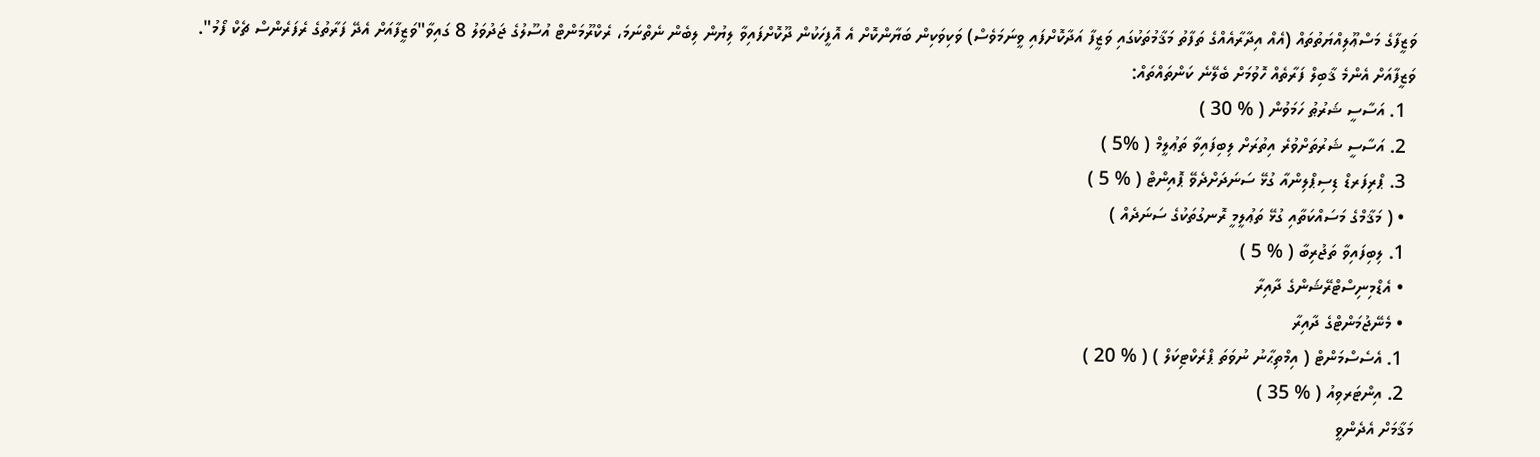ވަޒީފާގެ މަސްޢޫލިއްޔަތުތައް (އެއް އިދާރާއެއްގެ ތަފާތު މަޤާމުތަކުގައި ވަޒީފާ އަދާކޮށްފައި ވީނަމަވެސް) ވަކިވަކިން ބަޔާންކޮށް އެ އޮފީހަކުން ދޫކޮށްފައިވާ ލިޔުން ލިބެން ނެތްނަމަ، ރެކްރޫމަންޓް އުސޫލުގެ ޖަދުވަލު 8 ގައިވާ"ވަޒީފާއަށް އެދޭ ފަރާތުގެ ރެފަރެންސް ޗެކް ފޯމު".
ވަޒީފާއަށް އެންމެ ޤާބިލް ފަރާތެއް ހޮވުމަށް ބެލޭނެ ކަންތައްތައް:
  1. އަސާސީ ޝަރުޠު ހަމަވުން ( % 30 )
  2. އަސާސީ ޝަރުތަށްވުރެ އިތުރަށް ލިބިފައިވާ ތަޢުލީމް ( %5 )
  3. ޕްރިފަރޑް ޑިސިޕްލިންއާ ގުޅޭ ސަނަދަށްދެވޭ ޕޮއިންޓް ( % 5 )
  • ( މަޤާމްގެ މަސައްކަތާއި ގުޅޭ ތަޢުލީމީ ރޮނގުތަކުގެ ސަނަދެއް )
  1. ލިބިފައިވާ ތަޖުރިބާ ( % 5 )
  • އެޑްމިނިސްޓްރޭޝަންގެ ދާއިރާ
  • މެނޭޖުމަންޓްގެ ދާއިރާ
  1. އެސެސްމަންޓް ( އިމްތިޙާނު ނުވަތަ ޕްރެކްޓިކަލް ) ( % 20 )
  2. އިންޓަރވިއު ( % 35 )
މަޤާމަށް އެދެންވީ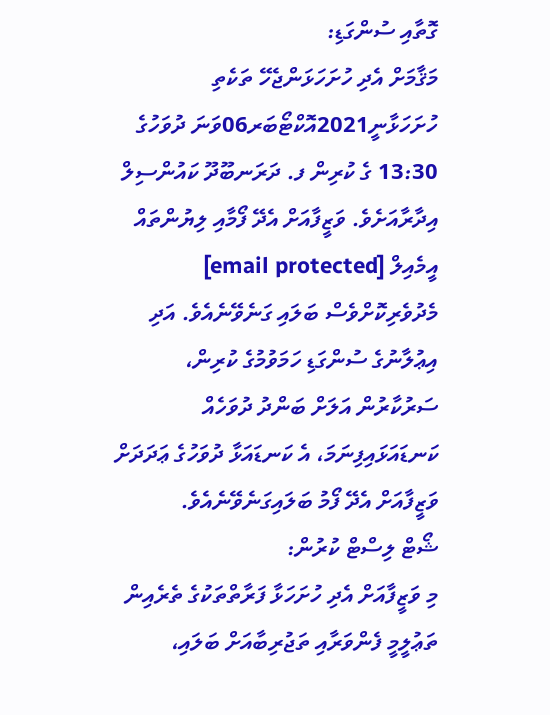ގޮތާއި ސުންގަޑި:
މަޤާމަށް އެދި ހުށަހަޅަންޖެހޭ ތަކެތި ހުށަހަޅާނީ2021އޮކްޓޯބަރ06ވަނަ ދުވަހުގެ 13:30 ގެ ކުރިން ފ. ދަރަނބޫދޫ ކައުންސިލް އިދާރާއަށެވެ. ވަޒީފާއަށް އެދޭ ފޯމާއި ލިޔުންތައް އީމެއިލް [email protected] މެދުވެރިކޮށްވެސް ބަލައި ގަނެވޭނެއެވެ. އަދި އިޢުލާނުގެ ސުންގަޑި ހަމަވުމުގެ ކުރިން، ސަރުކާރުން އަލަށް ބަންދު ދުވަހެއް ކަނޑައަޅައިފިނަމަ، އެ ކަނޑައަޅާ ދުވަހުގެ ޢަދަދަށް ވަޒީފާއަށް އެދޭ ފޯމު ބަލައިގަނެވޭނެއެވެ.
ޝޯޓް ލިސްޓް ކުރުން:
މި ވަޒީފާއަށް އެދި ހުށަހަޅާ ފަރާތްތަކުގެ ތެރެއިން ތަޢުލީމީ ފެންވަރާއި ތަޖުރިބާއަށް ބަލައި،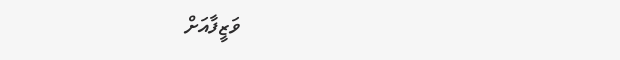ވަޒީފާއަށް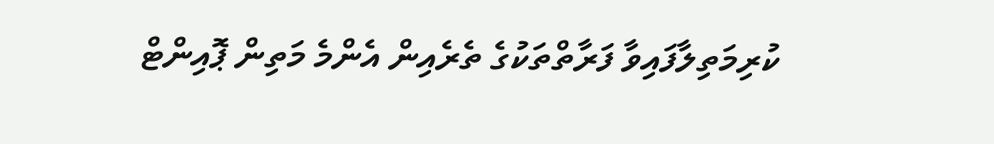ކުރިމަތިލާފައިވާ ފަރާތްތަކުގެ ތެރެއިން އެންމެ މަތިން ޕޮއިންޓް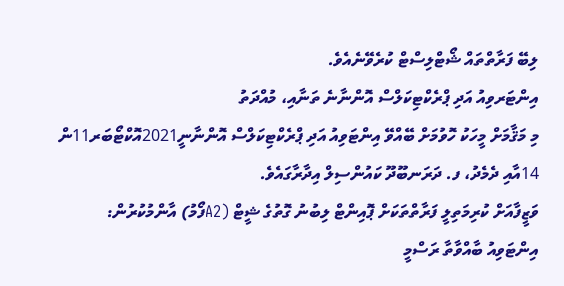ލިބޭ ފަރާތްތައް ޝޯޓްލިސްޓް ކުރެވޭނެއެވެ.
އިންޓަރވިއު އަދި ޕްރެކްޓިކަލްސް އޮންނާނެ ތަނާއި، މުއްދަތު
މި މަޤާމަށް މީހަކު ހޮވުމަށް ބޭއްވޭ އިންޓަވިއު އަދި ޕްރެކްޓިކަލްސް އޮންނާނީ2021އޮކްޓޯބަރ11ން 14އާއި ދެމެދު، ފ. ދަރަނބޫދޫ ކައުންސިލް އިދާރާގައެވެ.
ވަޒީފާއަށް ކުރިމަތިލީ ފަރާތްތަކަށް ޕޮއިންޓް ލިބުނު ގޮތުގެ ޝީޓް (A2ފޯމު) އާންމުކުރުން:
އިންޓަވިއު ބާއްވާތާ ރަސްމީ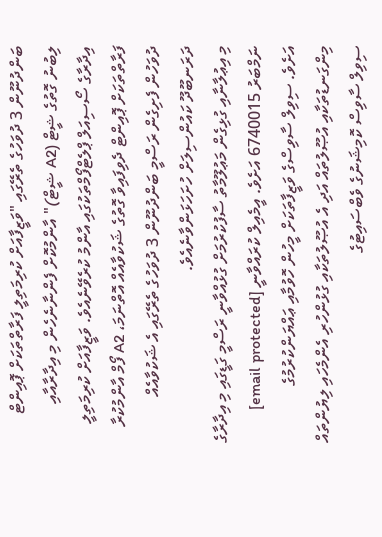ބަންދުނޫން 3 ދުވަހުގެ ތެރޭގައި "ވަޒީފާއަށް ކުރިމަތިލީ ފަރާތްތަކަށް ޕޮއިންޓް ލިބުނު ގޮތުގެ ޝީޓް (A2 ޝީޓް)" އާންމުކޮށް ފެންނާނެހެން މި އިދާރާއާއި އިދާރާގެ ސޯސިއަލް ޕްލެޓްފޯމްތަކުގައި އާންމު ކުރެވޭނެއެވެ. ވަޒީފާއަށް ކުރިމަތިލީ ފަރާތްތަކަށް ޕޮއިންޓް ދެވިފައިވާ ގޮތުގެ ޝަކުވާއެއް އޮތްނަމަ، A2 ފޯމް އާންމުކުރާ ދުވަހުން ފެށިގެން ރަސްމީ ބަންދުނޫން 3 ދުވަހުގެ ތެރޭގައި އެ ޝަކުވާއެއް ދަރަނބޫދޫ ކައުންސިލަށް ހުށަހަޅަންވާނެއެވެ.
މި އިޢުލާނާއި ގުޅިގެން މަޢުލޫމާތު ސާފުކުރުމަށް ގުޅުއްވާނީ ރަސްމީ ގަޑީގައި މި އިދާރާގެ ނަމްބަރު 6740015 އަށެވެ. އީމެއިލް ކުރައްވާނީ [email protected] އަށެވެ. ސިވިލް ސާވިސްގެ ވަޒީފާތަކަށް މީހުން ހޮވުމާއި ޢައްޔަންކުރުމުގެ މިންގަނޑުތަކާއި އުޞޫލުތައް އަދި އެ އުޞޫލުތަކާއި ގުޅުންހުރި އެންމެހައި ލިޔުންތައް ސިވިލް ސާވިސް ކޮމިޝަނުގެ ވެބްސައިޓުގެ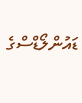ޑައުންލޯޑްސްގެ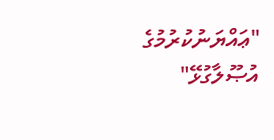"ޢައްޔަނުކުރުމުގެ އުޞޫލާގުޅޭ"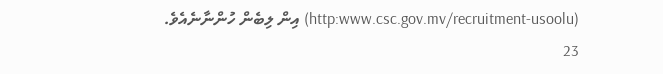(http:www.csc.gov.mv/recruitment-usoolu) އިން ލިބެން ހުންނާނެއެވެ.
23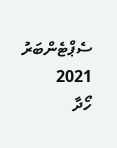ސެޕްޓެންބަރު 2021
ހޯދާ